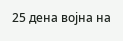25 дена војна на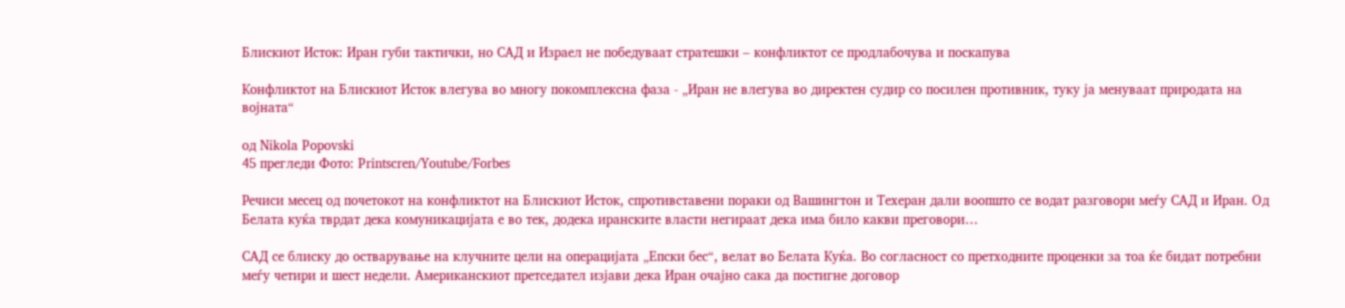Блискиот Исток: Иран губи тактички, но САД и Израел не победуваат стратешки – конфликтот се продлабочува и поскапува

Конфликтот на Блискиот Исток влегува во многу покомплексна фаза - „Иран не влегува во директен судир со посилен противник, туку ја менуваат природата на војната“

од Nikola Popovski
45 прегледи Фото: Printscren/Youtube/Forbes

Речиси месец од почетокот на конфликтот на Блискиот Исток, спротивставени пораки од Вашингтон и Техеран дали воопшто се водат разговори меѓу САД и Иран. Од Белата куќа тврдат дека комуникацијата е во тек, додека иранските власти негираат дека има било какви преговори…

САД се блиску до остварување на клучните цели на операцијата „Епски бес“, велат во Белата Куќа. Во согласност со претходните проценки за тоа ќе бидат потребни меѓу четири и шест недели. Американскиот претседател изјави дека Иран очајно сака да постигне договор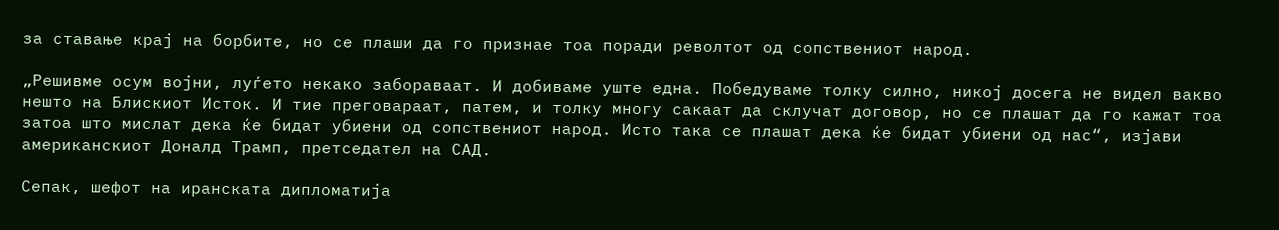за ставање крај на борбите, но се плаши да го признае тоа поради револтот од сопствениот народ.

„Решивме осум војни, луѓето некако забораваат. И добиваме уште една. Победуваме толку силно, никој досега не видел вакво нешто на Блискиот Исток. И тие преговараат, патем, и толку многу сакаат да склучат договор, но се плашат да го кажат тоа затоа што мислат дека ќе бидат убиени од сопствениот народ. Исто така се плашат дека ќе бидат убиени од нас“, изјави американскиот Доналд Трамп, претседател на САД.

Сепак, шефот на иранската дипломатија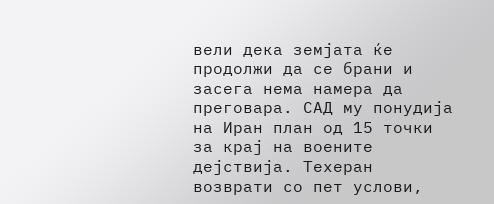вели дека земјата ќе продолжи да се брани и засега нема намера да преговара. САД му понудија на Иран план од 15 точки за крај на воените дејствија. Техеран возврати со пет услови,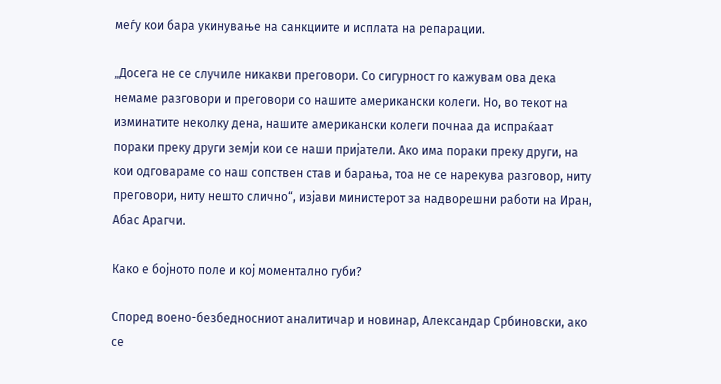меѓу кои бара укинување на санкциите и исплата на репарации.

„Досега не се случиле никакви преговори. Со сигурност го кажувам ова дека немаме разговори и преговори со нашите американски колеги. Но, во текот на изминатите неколку дена, нашите американски колеги почнаа да испраќаат пораки преку други земји кои се наши пријатели. Ако има пораки преку други, на кои одговараме со наш сопствен став и барања, тоа не се нарекува разговор, ниту преговори, ниту нешто слично“, изјави министерот за надворешни работи на Иран, Абас Арагчи.

Како е бојното поле и кој моментално губи?

Според воено-безбедносниот аналитичар и новинар, Александар Србиновски, ако се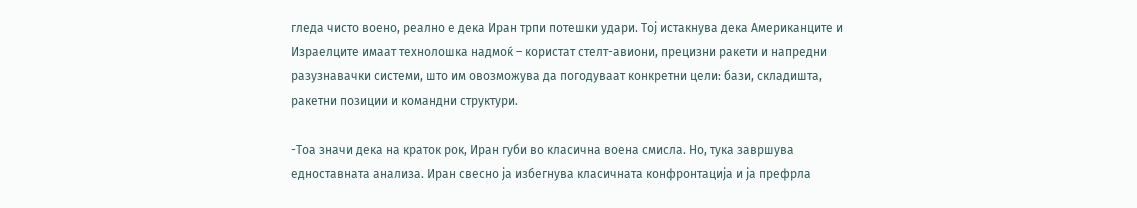гледа чисто воено, реално е дека Иран трпи потешки удари. Тој истакнува дека Американците и Израелците имаат технолошка надмоќ – користат стелт-авиони, прецизни ракети и напредни разузнавачки системи, што им овозможува да погодуваат конкретни цели: бази, складишта, ракетни позиции и командни структури.

-Тоа значи дека на краток рок, Иран губи во класична воена смисла. Но, тука завршува едноставната анализа. Иран свесно ја избегнува класичната конфронтација и ја префрла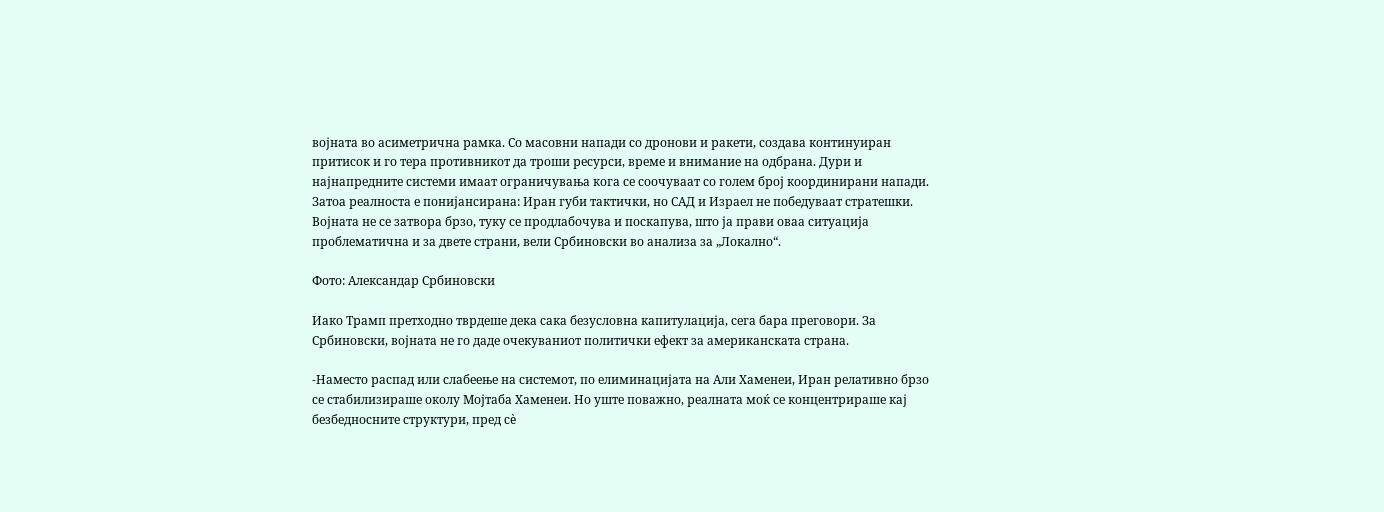војната во асиметрична рамка. Со масовни напади со дронови и ракети, создава континуиран притисок и го тера противникот да троши ресурси, време и внимание на одбрана. Дури и најнапредните системи имаат ограничувања кога се соочуваат со голем број координирани напади. Затоа реалноста е понијансирана: Иран губи тактички, но САД и Израел не победуваат стратешки. Војната не се затвора брзо, туку се продлабочува и поскапува, што ја прави оваа ситуација проблематична и за двете страни, вели Србиновски во анализа за „Локално“.

Фото: Александар Србиновски

Иако Трамп претходно тврдеше дека сака безусловна капитулација, сега бара преговори. За Србиновски, војната не го даде очекуваниот политички ефект за американската страна.

-Наместо распад или слабеење на системот, по елиминацијата на Али Хаменеи, Иран релативно брзо се стабилизираше околу Мојтаба Хаменеи. Но уште поважно, реалната моќ се концентрираше кај безбедносните структури, пред сè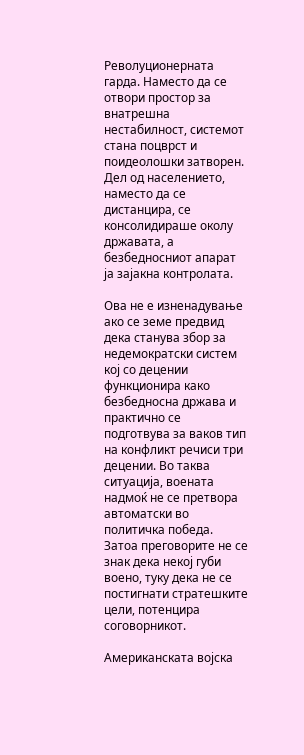Револуционерната гарда. Наместо да се отвори простор за внатрешна нестабилност, системот стана поцврст и поидеолошки затворен. Дел од населението, наместо да се дистанцира, се консолидираше околу државата, а безбедносниот апарат ја зајакна контролата.

Ова не е изненадување ако се земе предвид дека станува збор за недемократски систем кој со децении функционира како безбедносна држава и практично се подготвува за ваков тип на конфликт речиси три децении. Во таква ситуација, воената надмоќ не се претвора автоматски во политичка победа. Затоа преговорите не се знак дека некој губи воено, туку дека не се постигнати стратешките цели, потенцира соговорникот.

Американската војска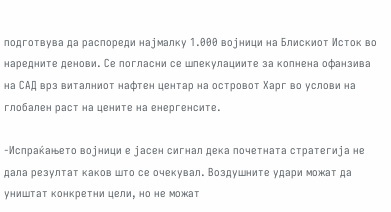подготвува да распореди најмалку 1.000 војници на Блискиот Исток во наредните денови. Се погласни се шпекулациите за копнена офанзива на САД врз виталниот нафтен центар на островот Харг во услови на глобален раст на цените на енергенсите.

-Испраќањето војници е јасен сигнал дека почетната стратегија не дала резултат каков што се очекувал. Воздушните удари можат да уништат конкретни цели, но не можат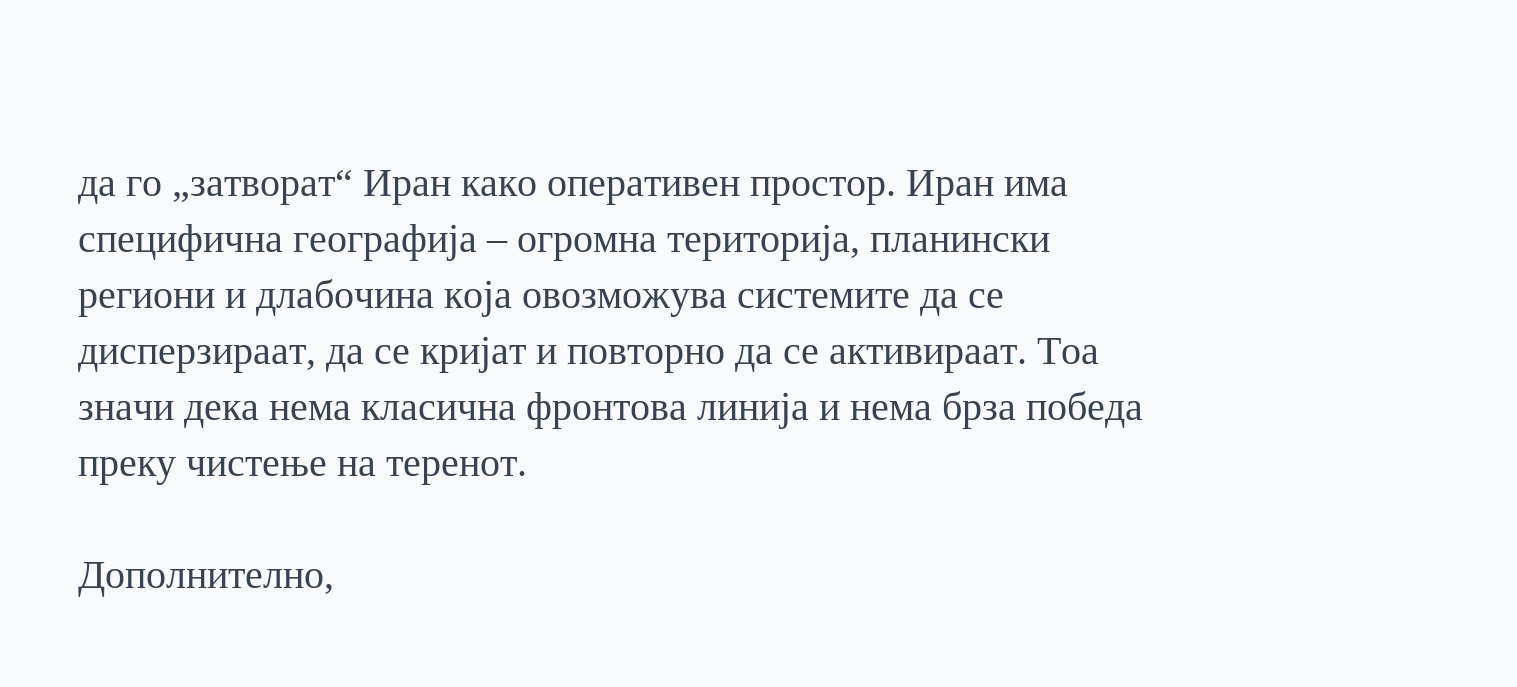да го „затворат“ Иран како оперативен простор. Иран има специфична географија – огромна територија, планински региони и длабочина која овозможува системите да се дисперзираат, да се кријат и повторно да се активираат. Тоа значи дека нема класична фронтова линија и нема брза победа преку чистење на теренот.

Дополнително,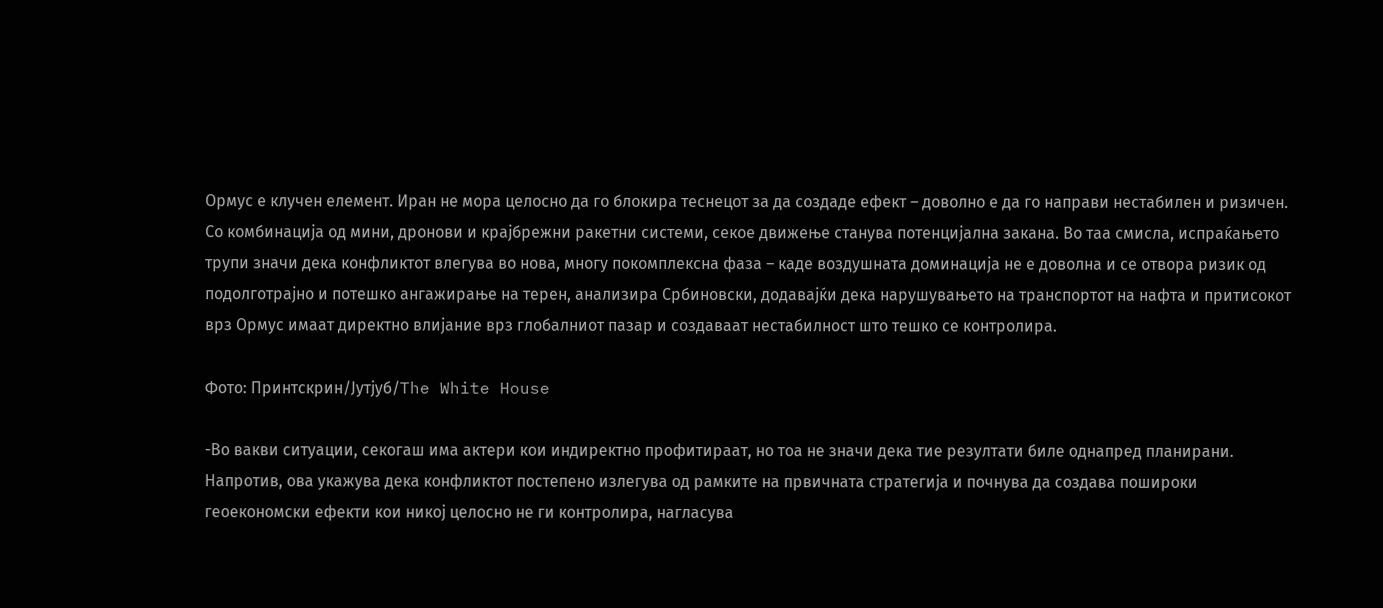Ормус е клучен елемент. Иран не мора целосно да го блокира теснецот за да создаде ефект – доволно е да го направи нестабилен и ризичен. Со комбинација од мини, дронови и крајбрежни ракетни системи, секое движење станува потенцијална закана. Во таа смисла, испраќањето трупи значи дека конфликтот влегува во нова, многу покомплексна фаза – каде воздушната доминација не е доволна и се отвора ризик од подолготрајно и потешко ангажирање на терен, анализира Србиновски, додавајќи дека нарушувањето на транспортот на нафта и притисокот врз Ормус имаат директно влијание врз глобалниот пазар и создаваат нестабилност што тешко се контролира.

Фото: Принтскрин/Јутјуб/The White House

-Во вакви ситуации, секогаш има актери кои индиректно профитираат, но тоа не значи дека тие резултати биле однапред планирани. Напротив, ова укажува дека конфликтот постепено излегува од рамките на првичната стратегија и почнува да создава пошироки геоекономски ефекти кои никој целосно не ги контролира, нагласува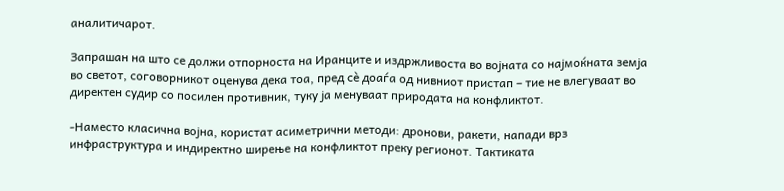аналитичарот.

Запрашан на што се должи отпорноста на Иранците и издржливоста во војната со најмоќната земја во светот, соговорникот оценува дека тоа, пред сè доаѓа од нивниот пристап – тие не влегуваат во директен судир со посилен противник, туку ја менуваат природата на конфликтот.

-Наместо класична војна, користат асиметрични методи: дронови, ракети, напади врз инфраструктура и индиректно ширење на конфликтот преку регионот. Тактиката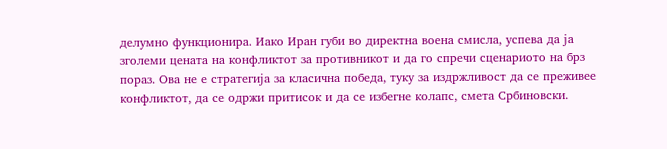делумно функционира. Иако Иран губи во директна воена смисла, успева да ја зголеми цената на конфликтот за противникот и да го спречи сценариото на брз пораз. Ова не е стратегија за класична победа, туку за издржливост да се преживее конфликтот, да се одржи притисок и да се избегне колапс, смета Србиновски.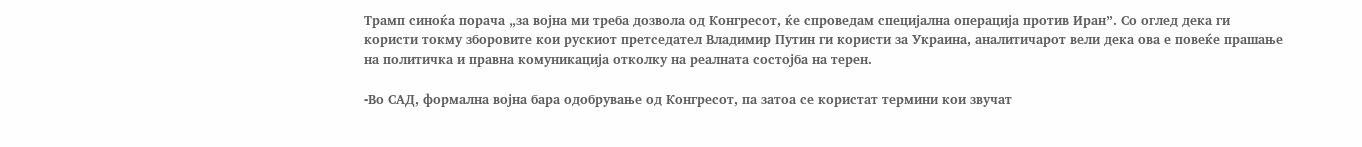Трамп синоќа порача „за војна ми треба дозвола од Конгресот, ќе спроведам специјална операција против Иран”. Со оглед дека ги користи токму зборовите кои рускиот претседател Владимир Путин ги користи за Украина, аналитичарот вели дека ова е повеќе прашање на политичка и правна комуникација отколку на реалната состојба на терен.

-Во САД, формална војна бара одобрување од Конгресот, па затоа се користат термини кои звучат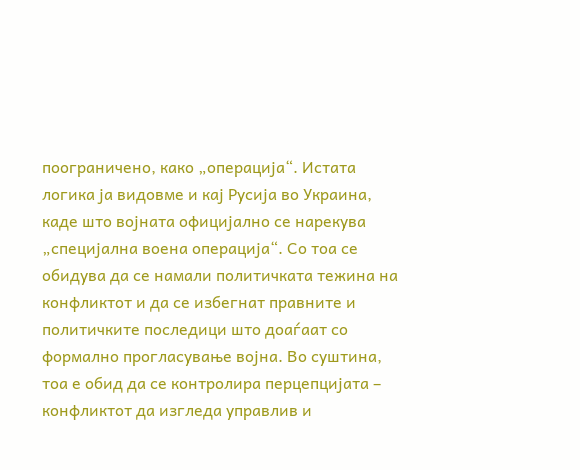поограничено, како „операција“. Истата логика ја видовме и кај Русија во Украина, каде што војната официјално се нарекува „специјална воена операција“. Со тоа се обидува да се намали политичката тежина на конфликтот и да се избегнат правните и политичките последици што доаѓаат со формално прогласување војна. Во суштина, тоа е обид да се контролира перцепцијата – конфликтот да изгледа управлив и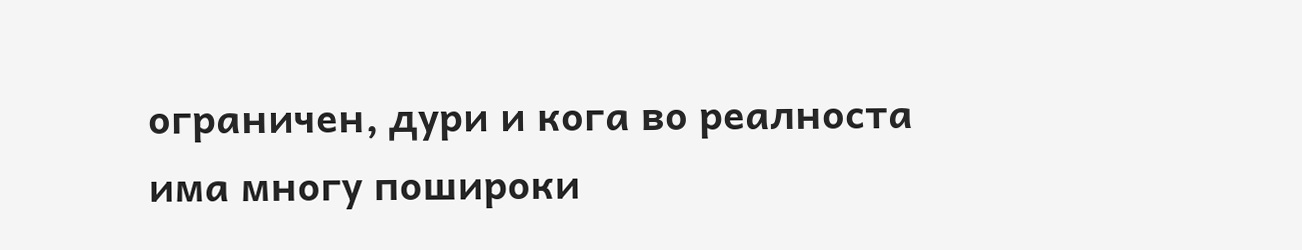ограничен, дури и кога во реалноста има многу пошироки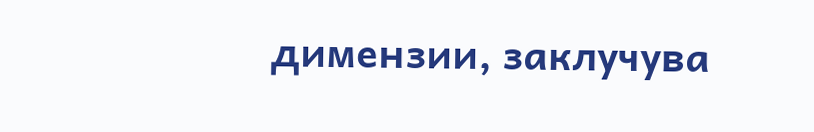димензии, заклучува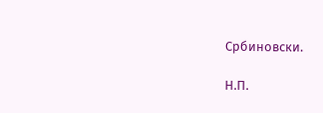Србиновски.

Н.П.